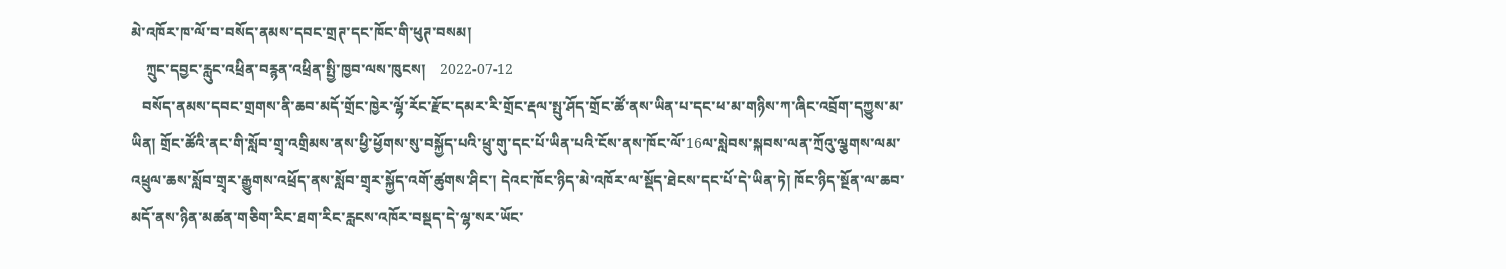མེ་འཁོར་ཁ་ལོ་བ་བསོད་ནམས་དབང་གྲཊ་དང་ཁོང་གི་ཕུཊ་བསམ།
    ཀྲུང་དབྱང་རླུང་འཕྲིན་བརྙན་འཕྲིན་སྤྱི་ཁྱབ་ལས་ཁུངས།    2022-07-12
   བསོད་ནམས་དབང་གྲགས་ནི་ཆབ་མདོ་གྲོང་ཁྱེར་ལྷོ་རོང་རྫོང་དམར་རི་གྲོང་རྡལ་སྤུ་ཤོད་གྲོང་ཚོ་ནས་ཡིན་པ་དང་ཕ་མ་གཉིས་ཀ་ཞིང་འབྲོག་དཀྱུས་མ་ཡིན། གྲོང་ཚོའི་ནང་གི་སློབ་གྲྭ་འགྲིམས་ནས་ཕྱི་ཕྱོགས་སུ་བསྐྱོད་པའི་ཕྲུ་གུ་དང་པོ་ཡིན་པའི་ངོས་ནས་ཁོང་ལོ་16ལ་སླེབས་སྐབས་ལན་ཀྲོའུ་ལྕགས་ལམ་འཕྲུལ་ཆས་སློབ་གྲྭར་རྒྱུགས་འཕྲོད་ནས་སློབ་གྲྭར་སྐྱོད་འགོ་ཚུགས་ཤིང་། དེའང་ཁོང་ཉིད་མེ་འཁོར་ལ་སྡོད་ཐེངས་དང་པོ་དེ་ཡིན་ཏེ། ཁོང་ཉིད་སྔོན་ལ་ཆབ་མདོ་ནས་ཉིན་མཚན་གཅིག་རིང་ཐག་རིང་རླངས་འཁོར་བསྡད་དེ་ལྷ་སར་ཡོང་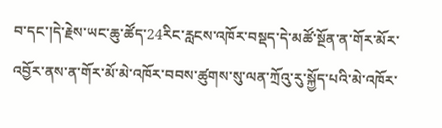བ་དང་།དེ་རྗེས་ཡང་ཆུ་ཚོད་24རིང་རླངས་འཁོར་བསྡད་དེ་མཚོ་སྔོན་ན་གོར་མོར་འབྱོར་ནས་ན་གོར་མོ་མེ་འཁོར་བབས་ཚུགས་སུ་ལན་ཀྲོའུ་རུ་སྐྱོད་པའི་མེ་འཁོར་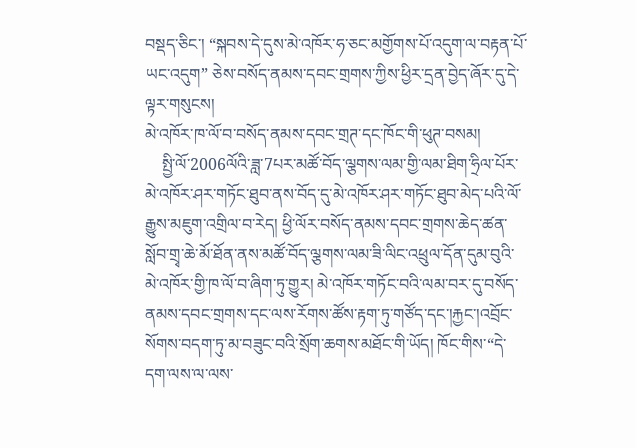བསྡད་ཅིང་། “སྐབས་དེ་དུས་མེ་འཁོར་ཧ་ཅང་མགྱོགས་པོ་འདུག་ལ་བརྟན་པོ་ཡང་འདུག” ཅེས་བསོད་ནམས་དབང་གྲགས་ཀྱིས་ཕྱིར་དྲན་བྱེད་ཞོར་དུ་དེ་ལྟར་གསུངས།
མེ་འཁོར་ཁ་ལོ་བ་བསོད་ནམས་དབང་གྲཊ་དང་ཁོང་གི་ཕུཊ་བསམ།
    སྤྱི་ལོ་2006ལོའི་ཟླ་7པར་མཚོ་བོད་ལྕགས་ལམ་གྱི་ལམ་ཐིག་ཧྲིལ་པོར་མེ་འཁོར་ཤར་གཏོང་ཐུབ་ནས་བོད་དུ་མེ་འཁོར་ཤར་གཏོང་ཐུབ་མེད་པའི་ལོ་རྒྱུས་མཇུག་འགྲིལ་བ་རེད། ཕྱི་ལོར་བསོད་ནམས་དབང་གྲགས་ཆེད་ཚན་སློབ་གྲྭ་ཆེ་མོ་ཐོན་ནས་མཚོ་བོད་ལྕགས་ལམ་ཟི་ལིང་འཕྲུལ་དོན་དུམ་བུའི་མེ་འཁོར་གྱི་ཁ་ལོ་བ་ཞིག་ཏུ་གྱུར། མེ་འཁོར་གཏོང་བའི་ལམ་བར་དུ་བསོད་ནམས་དབང་གྲགས་དང་ལས་རོགས་ཚོས་རྟག་ཏུ་གཙོད་དང་།རྐྱང་།འབྲོང་སོགས་བདག་ཏུ་མ་བཟུང་བའི་སྲོག་ཆགས་མཐོང་གི་ཡོད། ཁོང་གིས་“དེ་དག་ལས་ལ་ལས་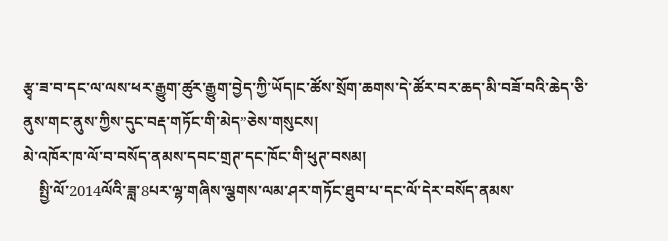རྩྭ་ཟ་བ་དང་ལ་ལས་ཕར་རྒྱུག་ཚུར་རྒྱུག་བྱེད་ཀྱི་ཡོད།ང་ཚོས་སྲོག་ཆགས་དེ་ཚོར་བར་ཆད་མི་བཟོ་བའི་ཆེད་ཅི་ནུས་གང་ནུས་ཀྱིས་དུང་བརྡ་གཏོང་གི་མེད”ཅེས་གསུངས།
མེ་འཁོར་ཁ་ལོ་བ་བསོད་ནམས་དབང་གྲཊ་དང་ཁོང་གི་ཕུཊ་བསམ།
    སྤྱི་ལོ་2014ལོའི་ཟླ་8པར་ལྷ་གཞིས་ལྕགས་ལམ་ཤར་གཏོང་ཐུབ་པ་དང་ལོ་དེར་བསོད་ནམས་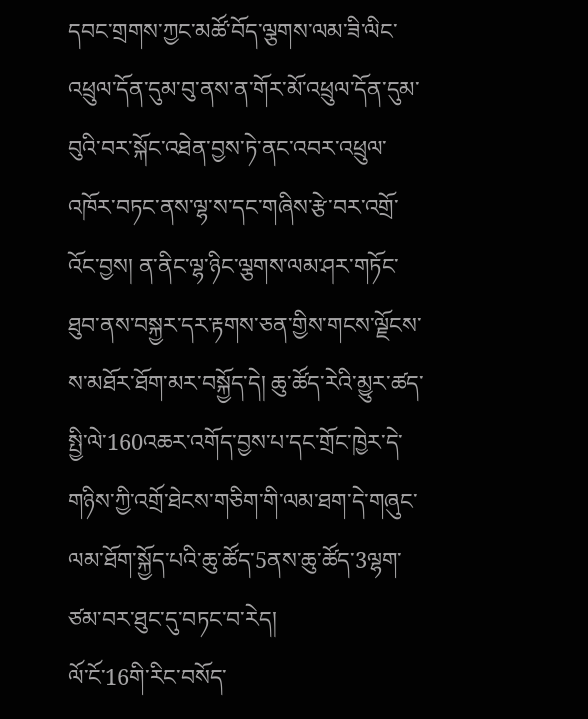དབང་གྲགས་ཀྱང་མཚོ་བོད་ལྕགས་ལམ་ཟི་ལིང་འཕྲུལ་དོན་དུམ་བུ་ནས་ན་གོར་མོ་འཕྲུལ་དོན་དུམ་བུའི་བར་སྐོང་འཐེན་བྱས་ཏེ་ནང་འབར་འཕྲུལ་འཁོར་བཏང་ནས་ལྷ་ས་དང་གཞིས་རྩེ་བར་འགྲོ་འོང་བྱས། ན་ནིང་ལྷ་ཉིང་ལྕགས་ལམ་ཤར་གཏོང་ཐུབ་ནས་བསྐྱར་དར་རྟགས་ཅན་གྱིས་གངས་ལྗོངས་ས་མཐོར་ཐོག་མར་བསྐྱོད་དེ། ཆུ་ཚོད་རེའི་མྱུར་ཚད་སྤྱི་ལེ་160འཆར་འགོད་བྱས་པ་དང་གྲོང་ཁྱེར་དེ་གཉིས་ཀྱི་འགྲོ་ཐེངས་གཅིག་གི་ལམ་ཐག་དེ་གཞུང་ལམ་ཐོག་སྐྱོད་པའི་ཆུ་ཚོད་5ནས་ཆུ་ཚོད་3ལྷག་ཙམ་བར་ཐུང་དུ་བཏང་བ་རེད།
ལོ་ངོ་16གི་རིང་བསོད་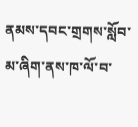ནམས་དབང་གྲགས་སློབ་མ་ཞིག་ནས་ཁ་ལོ་བ་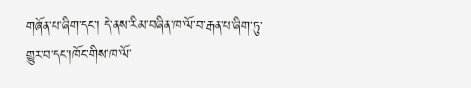གཞོན་པ་ཞིག་དང་། དེ་ནས་རིམ་བཞིན་ཁ་ལོ་བ་རྒན་པ་ཞིག་ཏུ་གྱུར་བ་དང་།ཁོང་གིས་ཁ་ལོ་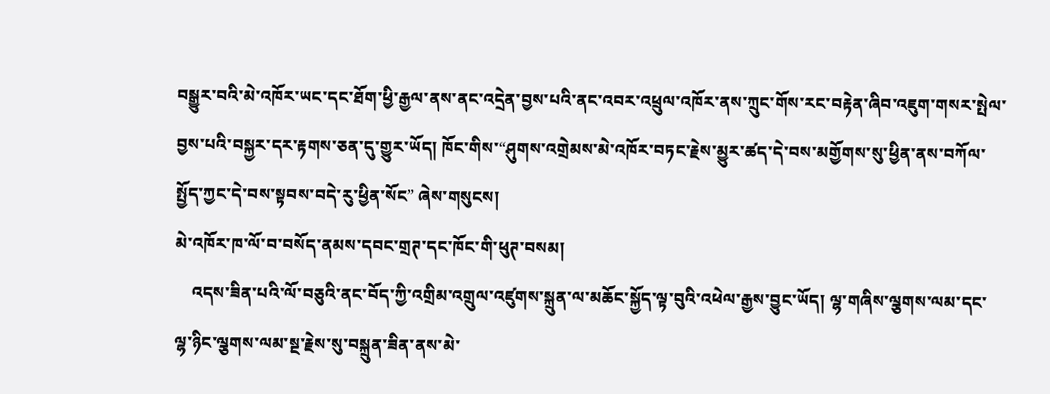བསྒྱུར་བའི་མེ་འཁོར་ཡང་དང་ཐོག་ཕྱི་རྒྱལ་ནས་ནང་འདྲེན་བྱས་པའི་ནང་འབར་འཕྲུལ་འཁོར་ནས་ཀྲུང་གོས་རང་བརྟེན་ཞིབ་འཇུག་གསར་སྤེལ་བྱས་པའི་བསྐྱར་དར་རྟགས་ཅན་དུ་གྱུར་ཡོད། ཁོང་གིས་“ཤུགས་འགྲེམས་མེ་འཁོར་བཏང་རྗེས་མྱུར་ཚད་དེ་བས་མགྱོགས་སུ་ཕྱིན་ནས་བཀོལ་སྤྱོད་ཀྱང་དེ་བས་སྟབས་བདེ་རུ་ཕྱིན་སོང” ཞེས་གསུངས།
མེ་འཁོར་ཁ་ལོ་བ་བསོད་ནམས་དབང་གྲཊ་དང་ཁོང་གི་ཕུཊ་བསམ།
    འདས་ཟིན་པའི་ལོ་བཅུའི་ནང་བོད་ཀྱི་འགྲིམ་འགྲུལ་འཛུགས་སྐྲུན་ལ་མཆོང་སྐྱོད་ལྟ་བུའི་འཕེལ་རྒྱས་བྱུང་ཡོད། ལྷ་གཞིས་ལྕགས་ལམ་དང་ལྷ་ཉིང་ལྕགས་ལམ་སྔ་རྗེས་སུ་བསྐྲུན་ཟིན་ནས་མེ་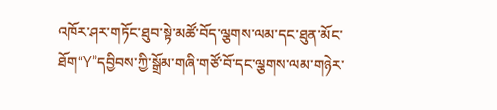འཁོར་ཤར་གཏོང་ཐུབ་སྟེ་མཚོ་བོད་ལྕགས་ལམ་དང་ཐུན་མོང་ཐོག“Y”དབྱིབས་ཀྱི་སྒྲོམ་གཞི་གཙོ་བོ་དང་ལྕགས་ལམ་གཉེར་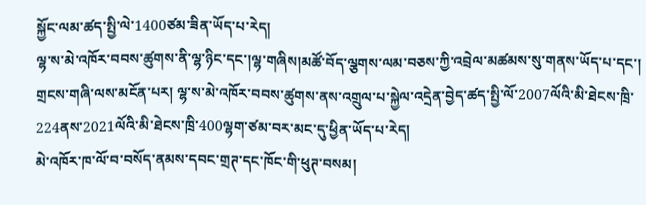སྐྱོང་ལམ་ཚད་སྤྱི་ལེ་1400ཙམ་ཟིན་ཡོད་པ་རེད།
ལྷ་ས་མེ་འཁོར་བབས་ཚུགས་ནི་ལྷ་ཉིང་དང་།ལྷ་གཞིས།མཚོ་བོད་ལྕགས་ལམ་བཅས་ཀྱི་འབྲེལ་མཚམས་སུ་གནས་ཡོད་པ་དང་། གྲངས་གཞི་ལས་མངོན་པར། ལྷ་ས་མེ་འཁོར་བབས་ཚུགས་ནས་འགྲུལ་པ་སྐྱེལ་འདྲེན་བྱེད་ཚད་སྤྱི་ལོ་2007ལོའི་མི་ཐེངས་ཁྲི་224ནས་2021ལོའི་མི་ཐེངས་ཁྲི་400ལྷག་ཙམ་བར་མང་དུ་ཕྱིན་ཡོད་པ་རེད།
མེ་འཁོར་ཁ་ལོ་བ་བསོད་ནམས་དབང་གྲཊ་དང་ཁོང་གི་ཕུཊ་བསམ།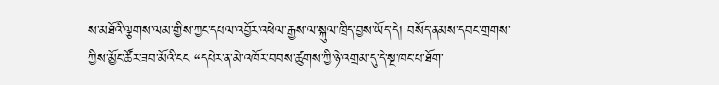ས་མཐོའི་ལྕགས་ལམ་གྱིས་ཀྱང་དཔལ་འབྱོར་འཕེལ་རྒྱས་ལ་སྐུལ་ཁྲིད་བྱས་ཡོད་དེ། བསོད་ནམས་དབང་གྲགས་ཀྱིས་མྱོང་ཚོར་ཟབ་མོའི་ངང “དཔེར་ན་མེ་འཁོར་བབས་ཚུགས་ཀྱི་ཉེ་འགྲམ་དུ་དེ་སྔ་ཁང་པ་ཐོག་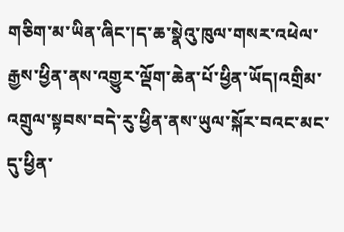གཅིག་མ་ཡིན་ཞིང་།ད་ཆ་སྣེའུ་ཁུལ་གསར་འཕེལ་རྒྱས་ཕྱིན་ནས་འགྱུར་ལྡོག་ཆེན་པོ་ཕྱིན་ཡོད།འགྲིམ་འགྲུལ་སྟབས་བདེ་རུ་ཕྱིན་ནས་ཡུལ་སྐོར་བའང་མང་དུ་ཕྱིན་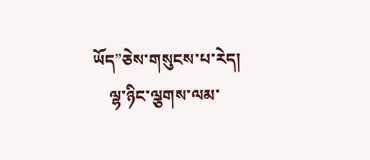ཡོད”ཅེས་གསུངས་པ་རེད།
    ལྷ་ཉིང་ལྕགས་ལམ་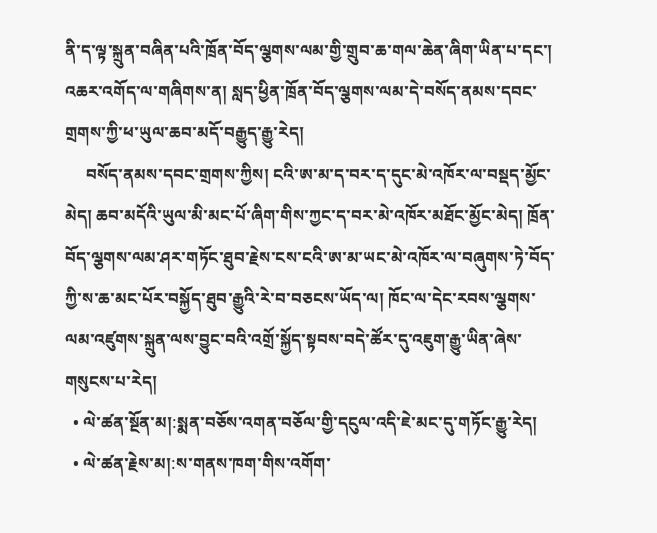ནི་ད་ལྟ་སྐྲུན་བཞིན་པའི་ཁྲོན་བོད་ལྕགས་ལམ་གྱི་གྲུབ་ཆ་གལ་ཆེན་ཞིག་ཡིན་པ་དང་། འཆར་འགོད་ལ་གཞིགས་ན། སླད་ཕྱིན་ཁྲོན་བོད་ལྕགས་ལམ་དེ་བསོད་ནམས་དབང་གྲགས་ཀྱི་ཕ་ཡུལ་ཆབ་མདོ་བརྒྱུད་རྒྱུ་རེད།
     བསོད་ནམས་དབང་གྲགས་ཀྱིས། ངའི་ཨ་མ་ད་བར་ད་དུང་མེ་འཁོར་ལ་བསྡད་མྱོང་མེད། ཆབ་མདོའི་ཡུལ་མི་མང་པོ་ཞིག་གིས་ཀྱང་ད་བར་མེ་འཁོར་མཐོང་མྱོང་མེད། ཁྲོན་བོད་ལྕགས་ལམ་ཤར་གཏོང་ཐུབ་རྗེས་ངས་ངའི་ཨ་མ་ཡང་མེ་འཁོར་ལ་བཞུགས་ཏེ་བོད་ཀྱི་ས་ཆ་མང་པོར་བསྐྱོད་ཐུབ་རྒྱུའི་རེ་བ་བཅངས་ཡོད་ལ། ཁོང་ལ་དེང་རབས་ལྕགས་ལམ་འཛུགས་སྐྲུན་ལས་བྱུང་བའི་འགྲོ་སྐྱོད་སྟབས་བདེ་ཚོར་དུ་འཇུག་རྒྱུ་ཡིན་ཞེས་གསུངས་པ་རེད།
  • ལེ་ཚན་སྔོན་མ།:སྨན་བཅོས་འགན་བཅོལ་གྱི་དངུལ་འདི་ཇེ་མང་དུ་གཏོང་རྒྱུ་རེད།
  • ལེ་ཚན་རྗེས་མ།:ས་གནས་ཁག་གིས་འགོག་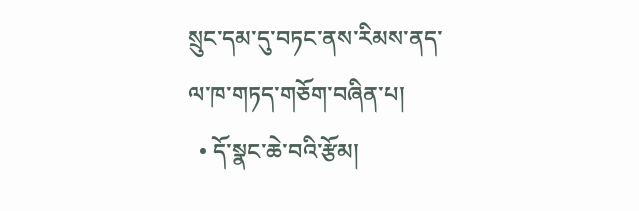སྲུང་དམ་དུ་བཏང་ནས་རིམས་ནད་ལ་ཁ་གཏད་གཅོག་བཞིན་པ།
  • དོ་སྣང་ཆེ་བའི་རྩོམ།